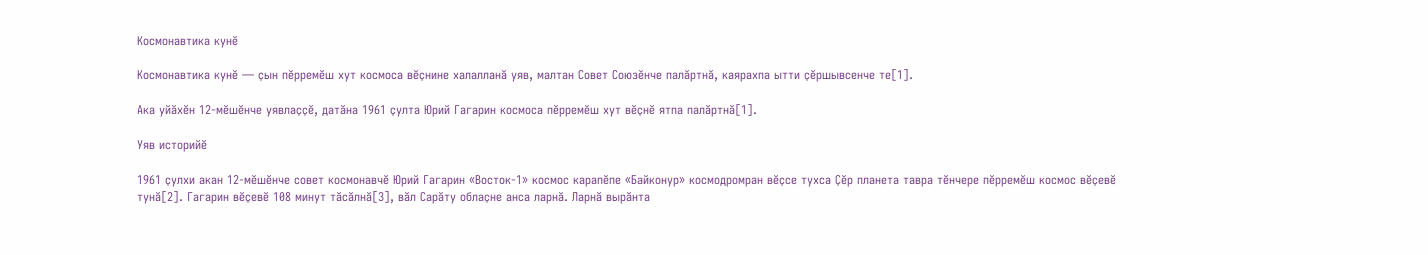Космонавтика кунĕ

Космонавтика кунӗ — ҫын пӗрремӗш хут космоса вӗҫнине халалланӑ уяв, малтан Совет Союзӗнче палӑртнӑ, каярахпа ытти ҫӗршывсенче те[1].

Ака уйӑхӗн 12-мӗшӗнче уявлаҫҫӗ, датӑна 1961 ҫулта Юрий Гагарин космоса пӗрремӗш хут вӗҫнӗ ятпа палӑртнӑ[1].

Уяв историйĕ

1961 ҫулхи акан 12-мӗшӗнче совет космонавчӗ Юрий Гагарин «Восток-1» космос карапӗпе «Байконур» космодромран вӗҫсе тухса Ҫӗр планета тавра тӗнчере пӗрремӗш космос вӗҫевӗ тунӑ[2]. Гагарин вӗҫевӗ 108 минут тӑсӑлнӑ[3], вӑл Сарӑту облаҫне анса ларнӑ. Ларнӑ вырӑнта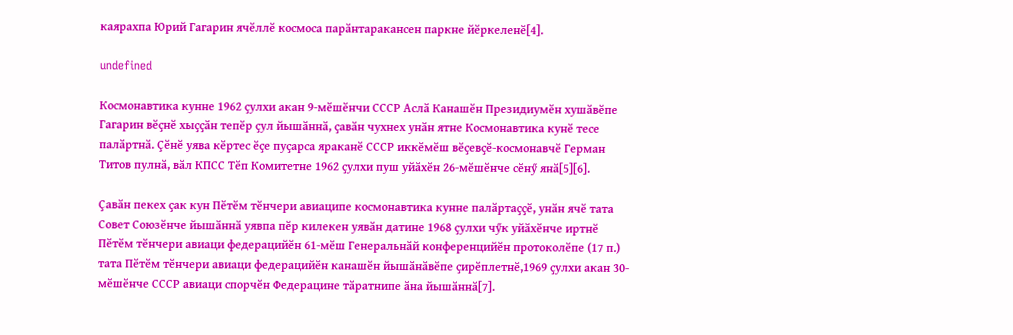каярахпа Юрий Гагарин ячӗллӗ космоса парӑнтаракансен паркне йӗркеленӗ[4].

undefined

Космонавтика кунне 1962 ҫулхи акан 9-мӗшӗнчи СССР Аслӑ Канашӗн Президиумӗн хушӑвӗпе Гагарин вӗҫнӗ хыҫҫӑн тепӗр ҫул йышӑннӑ, ҫавӑн чухнех унӑн ятне Космонавтика кунӗ тесе палӑртнӑ. Ҫӗнӗ уява кӗртес ӗҫе пуҫарса яраканӗ СССР иккӗмӗш вӗҫевҫӗ-космонавчӗ Герман Титов пулнӑ, вӑл КПСС Тӗп Комитетне 1962 ҫулхи пуш уйӑхӗн 26-мӗшӗнче сӗнӳ янӑ[5][6].

Ҫавӑн пекех ҫак кун Пӗтӗм тӗнчери авиаципе космонавтика кунне палӑртаҫҫӗ, унӑн ячӗ тата Совет Союзӗнче йышӑннӑ уявпа пӗр килекен уявӑн датине 1968 ҫулхи чӳк уйӑхӗнче иртнӗ Пӗтӗм тӗнчери авиаци федерацийӗн 61-мӗш Генеральнӑй конференцийӗн протоколӗпе (17 п.) тата Пӗтӗм тӗнчери авиаци федерацийӗн канашӗн йышӑнӑвӗпе ҫирӗплетнӗ,1969 ҫулхи акан 30-мӗшӗнче СССР авиаци спорчӗн Федерацине тӑратнипе ӑна йышӑннӑ[7].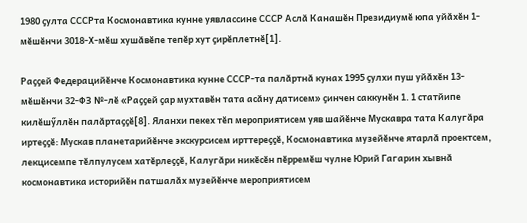1980 ҫулта СССРта Космонавтика кунне уявлассине СССР Аслӑ Канашӗн Президиумӗ юпа уйӑхӗн 1-мӗшӗнчи 3018-Х-мӗш хушӑвӗпе тепӗр хут ҫирӗплетнӗ[1].

Раҫҫей Федерацийӗнче Космонавтика кунне СССР-та палӑртнӑ кунах 1995 ҫулхи пуш уйӑхӗн 13-мӗшӗнчи 32-ФЗ №-лӗ «Раҫҫей ҫар мухтавӗн тата асӑну датисем» ҫинчен саккунӗн 1. 1 статйипе килӗшӳллӗн палӑртаҫҫӗ[8]. Яланхи пекех тӗп мероприятисем уяв шайӗнче Мускавра тата Калугӑра иртеҫҫӗ: Мускав планетарийӗнче экскурсисем ирттереҫҫӗ, Космонавтика музейӗнче ятарлӑ проектсем, лекцисемпе тӗлпулусем хатӗрлеҫҫӗ, Калугӑри никӗсӗн пӗрремӗш чулне Юрий Гагарин хывнӑ космонавтика историйӗн патшалӑх музейӗнче мероприятисем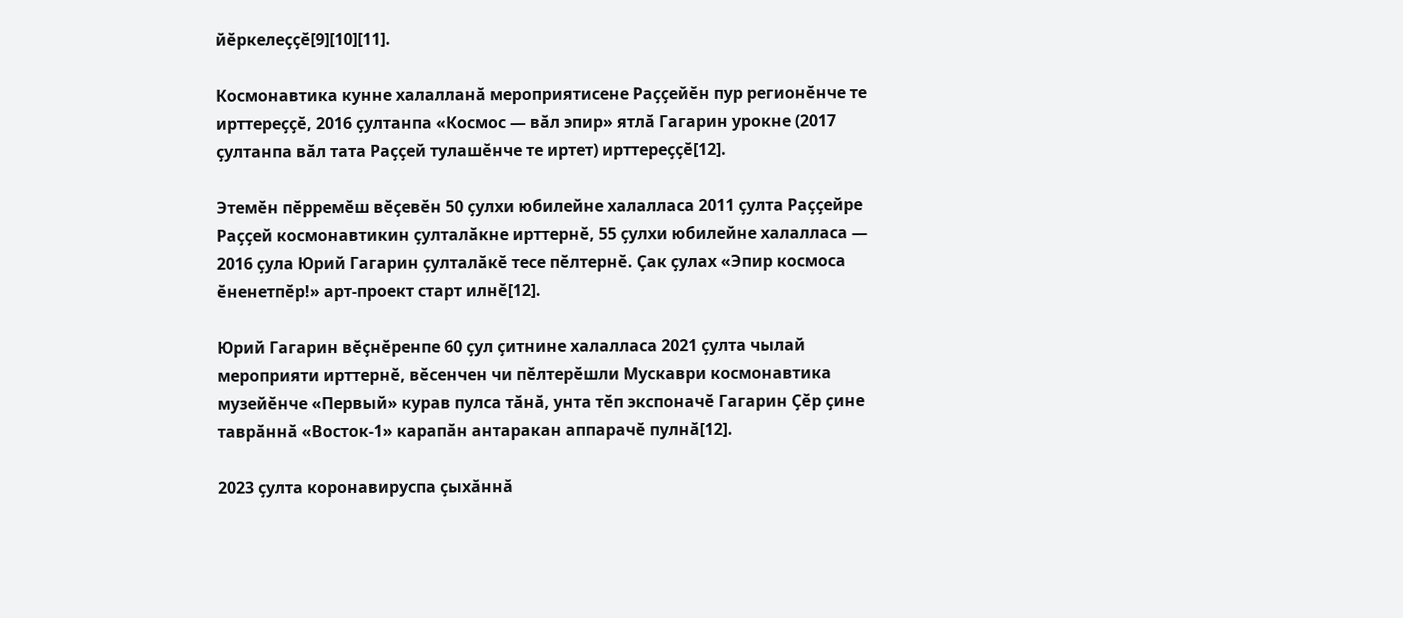йӗркелеҫҫӗ[9][10][11].

Космонавтика кунне халалланӑ мероприятисене Раҫҫейӗн пур регионӗнче те ирттереҫҫӗ, 2016 ҫултанпа «Космос — вӑл эпир» ятлӑ Гагарин урокне (2017 ҫултанпа вӑл тата Раҫҫей тулашӗнче те иртет) ирттереҫҫӗ[12].

Этемӗн пӗрремӗш вӗҫевӗн 50 ҫулхи юбилейне халалласа 2011 ҫулта Раҫҫейре Раҫҫей космонавтикин ҫулталӑкне ирттернӗ, 55 ҫулхи юбилейне халалласа — 2016 ҫула Юрий Гагарин ҫулталӑкӗ тесе пӗлтернӗ. Ҫак ҫулах «Эпир космоса ӗненетпӗр!» арт-проект старт илнӗ[12].

Юрий Гагарин вӗҫнӗренпе 60 ҫул ҫитнине халалласа 2021 ҫулта чылай мероприяти ирттернӗ, вӗсенчен чи пӗлтерӗшли Мускаври космонавтика музейӗнче «Первый» курав пулса тӑнӑ, унта тӗп экспоначӗ Гагарин Ҫӗр ҫине таврӑннӑ «Восток-1» карапӑн антаракан аппарачӗ пулнӑ[12].

2023 ҫулта коронавируспа ҫыхӑннӑ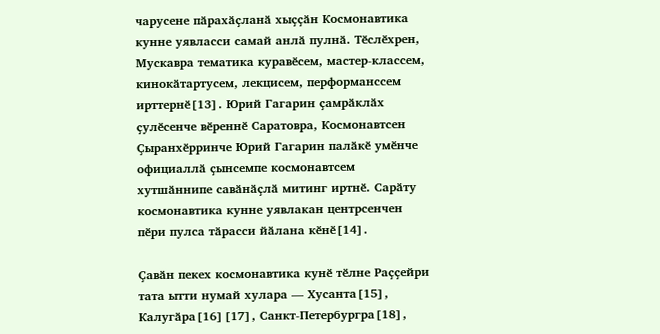чарусене пӑрахӑҫланӑ хыҫҫӑн Космонавтика кунне уявласси самай анлӑ пулнӑ. Тӗслӗхрен, Мускавра тематика куравӗсем, мастер-классем, кинокӑтартусем, лекцисем, перформанссем ирттернӗ[13]. Юрий Гагарин ҫамрӑклӑх ҫулӗсенче вӗреннӗ Саратовра, Космонавтсен Ҫыранхӗрринче Юрий Гагарин палӑкӗ умӗнче официаллӑ ҫынсемпе космонавтсем хутшӑннипе савӑнӑҫлӑ митинг иртнӗ. Сарӑту космонавтика кунне уявлакан центрсенчен пӗри пулса тӑрасси йӑлана кӗнӗ[14].

Ҫавӑн пекех космонавтика кунӗ тӗлне Раҫҫейри тата ытти нумай хулара — Хусанта[15], Калугӑра[16][17], Санкт-Петербургра[18],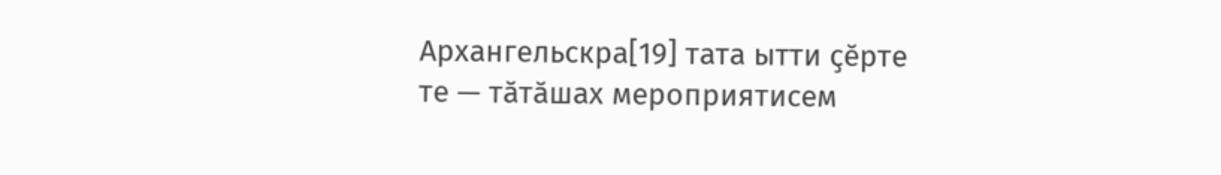Архангельскра[19] тата ытти ҫӗрте те — тӑтӑшах мероприятисем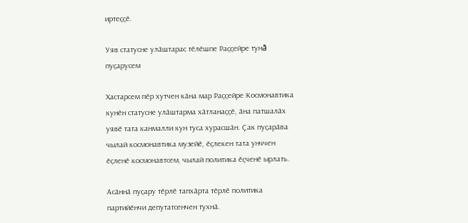иртеҫҫӗ.

Уяв статусне улӑштарас тӗлӗшпе Раҫҫейре тунă пуҫарусем

Хастарсем пӗр хутчен кӑна мар Раҫҫейре Космонавтика кунӗн статусне улӑштарма хӑтланаҫҫӗ, ӑна патшалӑх уявӗ тата канмалли кун туса хурасшӑн. Ҫак пуҫарӑва чылай космонавтика музейӗ, ӗҫлекен тата унччен ӗҫленӗ космонавтсем, чылай политика ӗҫченӗ ырлать.

Асӑннӑ пуҫару тӗрлӗ тапхӑрта тӗрлӗ политика партийӗнчи депутатсенчен тухнӑ.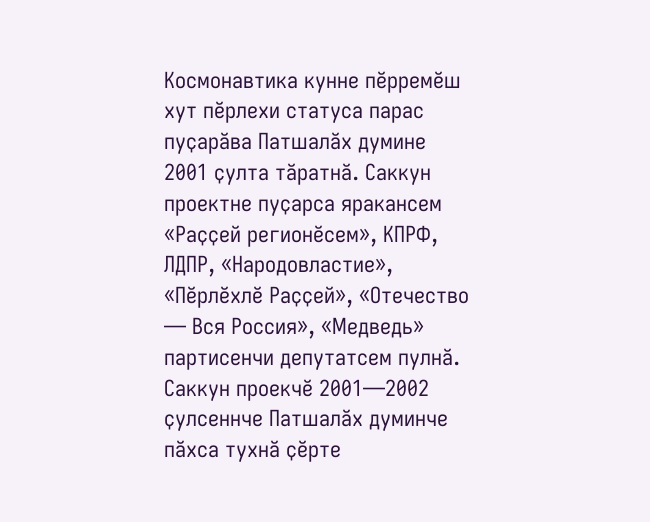Космонавтика кунне пӗрремӗш хут пӗрлехи статуса парас пуҫарӑва Патшалӑх думине 2001 ҫулта тӑратнӑ. Саккун проектне пуҫарса яракансем «Раҫҫей регионӗсем», КПРФ, ЛДПР, «Народовластие», «Пӗрлӗхлӗ Раҫҫей», «Отечество — Вся Россия», «Медведь» партисенчи депутатсем пулнӑ. Саккун проекчӗ 2001—2002 ҫулсеннче Патшалӑх думинче пӑхса тухнӑ ҫӗрте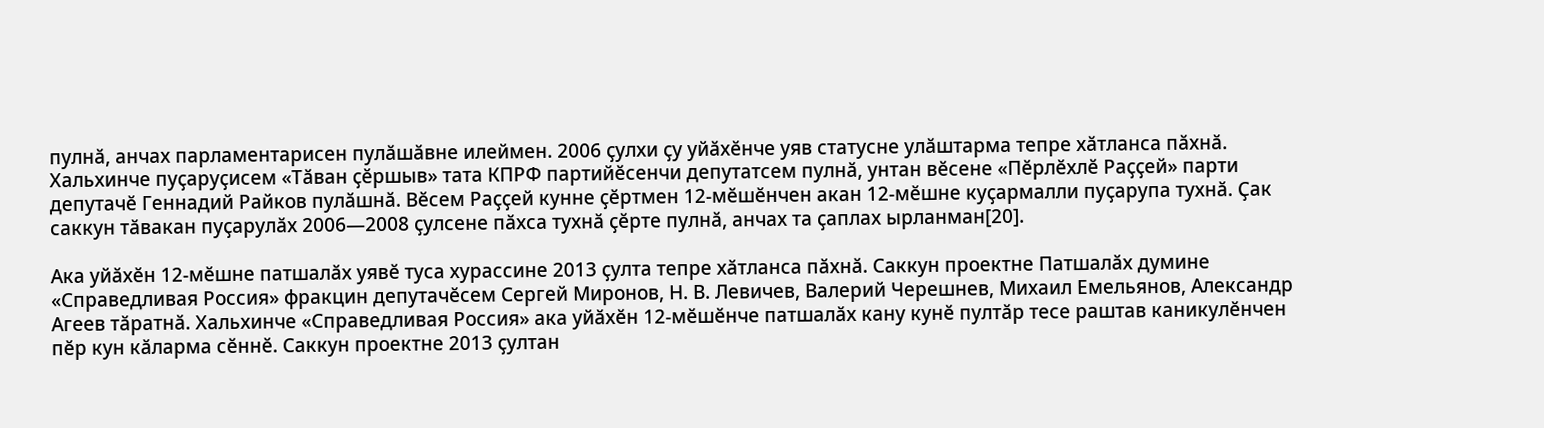пулнӑ, анчах парламентарисен пулӑшӑвне илеймен. 2006 ҫулхи ҫу уйӑхӗнче уяв статусне улӑштарма тепре хӑтланса пӑхнӑ. Хальхинче пуҫаруҫисем «Тӑван ҫӗршыв» тата КПРФ партийӗсенчи депутатсем пулнӑ, унтан вӗсене «Пӗрлӗхлӗ Раҫҫей» парти депутачӗ Геннадий Райков пулӑшнӑ. Вӗсем Раҫҫей кунне ҫӗртмен 12-мӗшӗнчен акан 12-мӗшне куҫармалли пуҫарупа тухнӑ. Ҫак саккун тӑвакан пуҫарулӑх 2006—2008 ҫулсене пӑхса тухнӑ ҫӗрте пулнӑ, анчах та ҫаплах ырланман[20].

Ака уйӑхӗн 12-мӗшне патшалӑх уявӗ туса хурассине 2013 ҫулта тепре хӑтланса пӑхнӑ. Саккун проектне Патшалӑх думине «Справедливая Россия» фракцин депутачӗсем Сергей Миронов, Н. В. Левичев, Валерий Черешнев, Михаил Емельянов, Александр Агеев тӑратнӑ. Хальхинче «Справедливая Россия» ака уйӑхӗн 12-мӗшӗнче патшалӑх кану кунӗ пултӑр тесе раштав каникулӗнчен пӗр кун кӑларма сӗннӗ. Саккун проектне 2013 ҫултан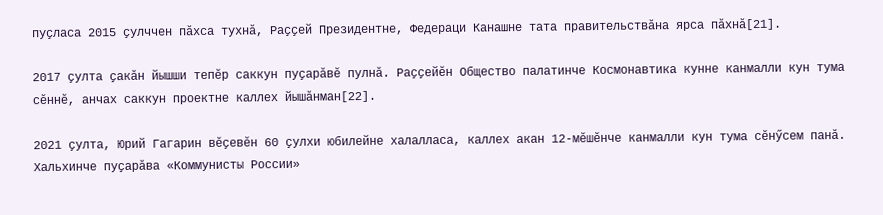пуҫласа 2015 ҫулччен пӑхса тухнӑ, Раҫҫей Президентне, Федераци Канашне тата правительствӑна ярса пӑхнӑ[21].

2017 ҫулта ҫакӑн йышши тепӗр саккун пуҫарӑвӗ пулнӑ. Раҫҫейӗн Общество палатинче Космонавтика кунне канмалли кун тума сӗннӗ, анчах саккун проектне каллех йышӑнман[22].

2021 ҫулта, Юрий Гагарин вӗҫевӗн 60 ҫулхи юбилейне халалласа, каллех акан 12-мӗшӗнче канмалли кун тума сӗнӳсем панӑ. Хальхинче пуҫарӑва «Коммунисты России»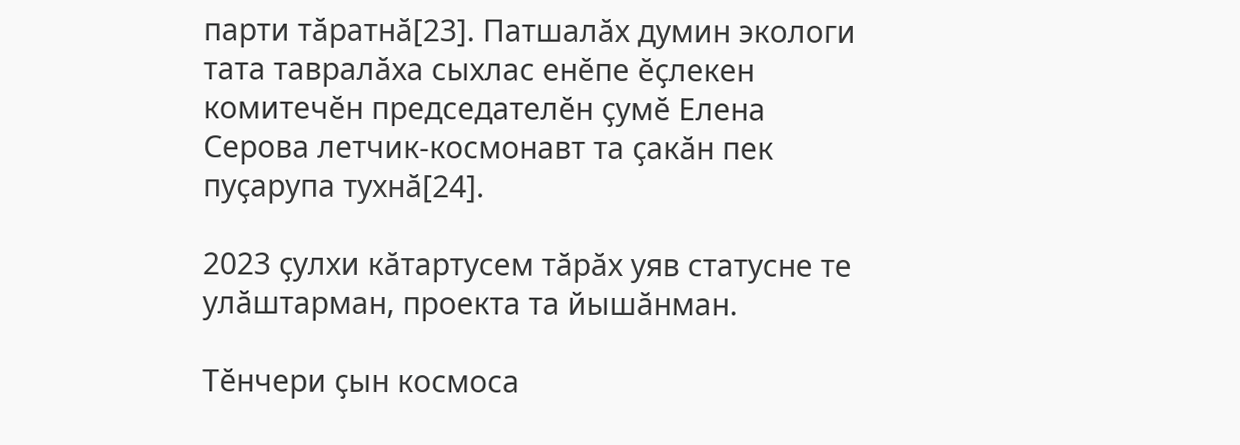парти тӑратнӑ[23]. Патшалӑх думин экологи тата тавралӑха сыхлас енӗпе ӗҫлекен комитечӗн председателӗн ҫумӗ Елена Серова летчик-космонавт та ҫакӑн пек пуҫарупа тухнӑ[24].

2023 ҫулхи кӑтартусем тӑрӑх уяв статусне те улӑштарман, проекта та йышӑнман.

Тӗнчери ҫын космоса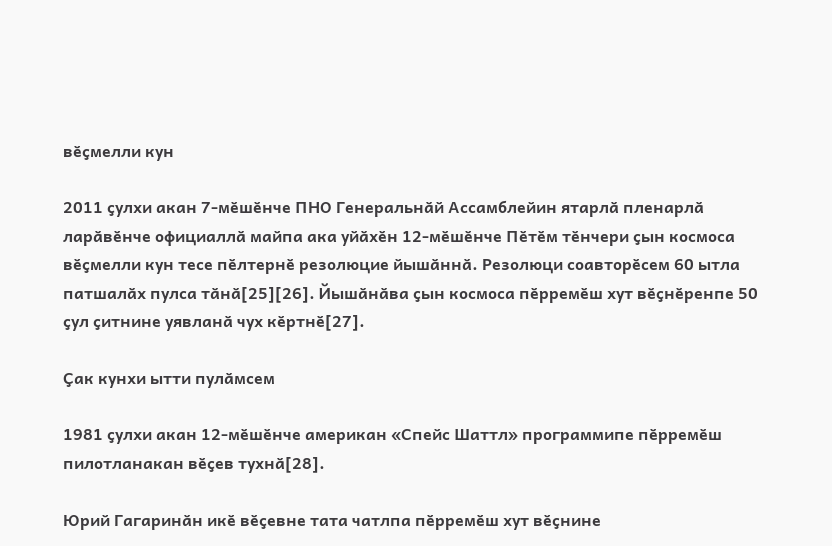вӗҫмелли кун

2011 ҫулхи акан 7-мӗшӗнче ПНО Генеральнӑй Ассамблейин ятарлӑ пленарлӑ ларӑвӗнче официаллӑ майпа ака уйӑхӗн 12-мӗшӗнче Пӗтӗм тӗнчери ҫын космоса вӗҫмелли кун тесе пӗлтернӗ резолюцие йышӑннӑ. Резолюци соавторӗсем 60 ытла патшалӑх пулса тӑнӑ[25][26]. Йышӑнӑва ҫын космоса пӗрремӗш хут вӗҫнӗренпе 50 ҫул ҫитнине уявланӑ чух кӗртнӗ[27].

Ҫак кунхи ытти пулӑмсем

1981 ҫулхи акан 12-мӗшӗнче американ «Спейс Шаттл» программипе пӗрремӗш пилотланакан вӗҫев тухнӑ[28].

Юрий Гагаринӑн икӗ вӗҫевне тата чатлпа пӗрремӗш хут вӗҫнине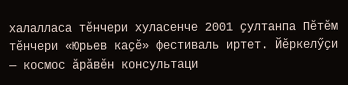халалласа тӗнчери хуласенче 2001 ҫултанпа Пӗтӗм тӗнчери «Юрьев каҫӗ» фестиваль иртет. Йӗркелӳҫи — космос ӑрӑвӗн консультаци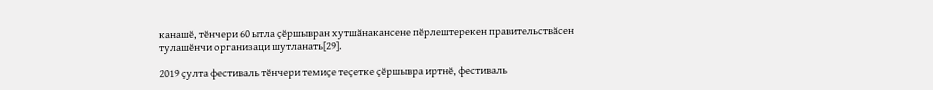канашӗ, тӗнчери 60 ытла ҫӗршывран хутшӑнакансене пӗрлештерекен правительствӑсен тулашӗнчи организаци шутланать[29].

2019 ҫулта фестиваль тӗнчери темиҫе теҫетке ҫӗршывра иртнӗ, фестиваль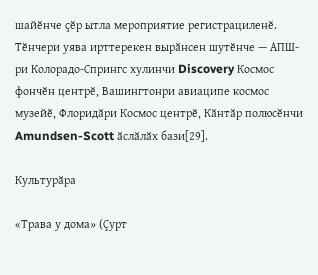шайӗнче ҫӗр ытла мероприятие регистрациленӗ. Тӗнчери уява ирттерекен вырӑнсен шутӗнче — АПШ-ри Колорадо-Спрингс хулинчи Discovery Космос фончӗн центрӗ, Вашингтонри авиаципе космос музейӗ, Флоридӑри Космос центрӗ, Кӑнтӑр полюсӗнчи Amundsen-Scott ӑслӑлӑх бази[29].

Культурӑра

«Трава у дома» (Ҫурт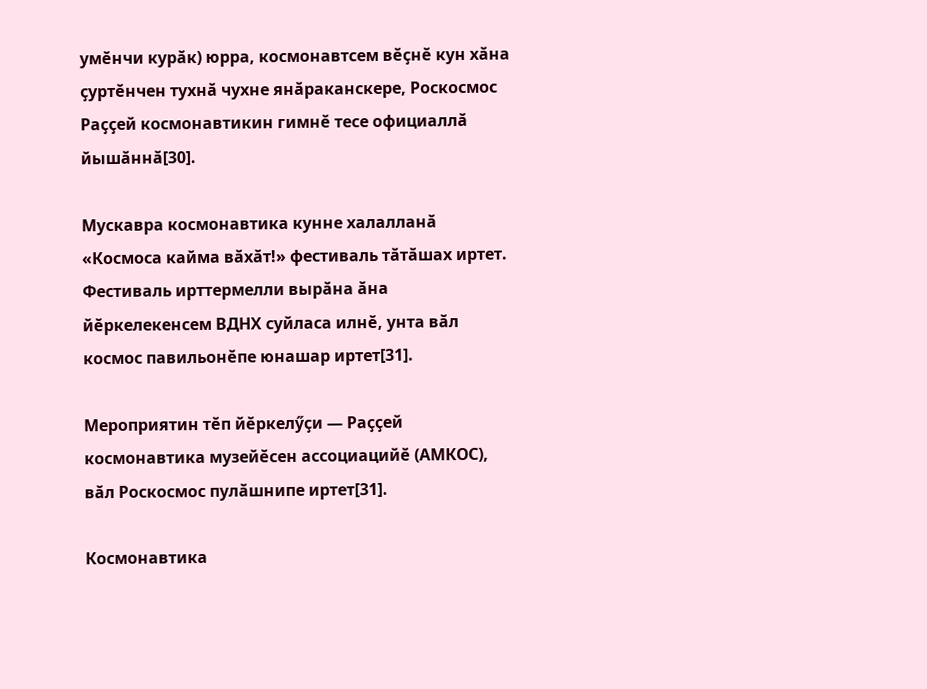умӗнчи курӑк) юрра, космонавтсем вӗҫнӗ кун хӑна ҫуртӗнчен тухнӑ чухне янӑраканскере, Роскосмос Раҫҫей космонавтикин гимнӗ тесе официаллӑ йышӑннӑ[30].

Мускавра космонавтика кунне халалланӑ «Космоса кайма вӑхӑт!» фестиваль тӑтӑшах иртет. Фестиваль ирттермелли вырӑна ӑна йӗркелекенсем ВДНХ суйласа илнӗ, унта вӑл космос павильонӗпе юнашар иртет[31].

Мероприятин тӗп йӗркелӳҫи — Раҫҫей космонавтика музейӗсен ассоциацийӗ (АМКОС), вӑл Роскосмос пулӑшнипе иртет[31].

Космонавтика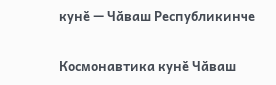кунӗ — Чӑваш Республикинче

Космонавтика кунӗ Чӑваш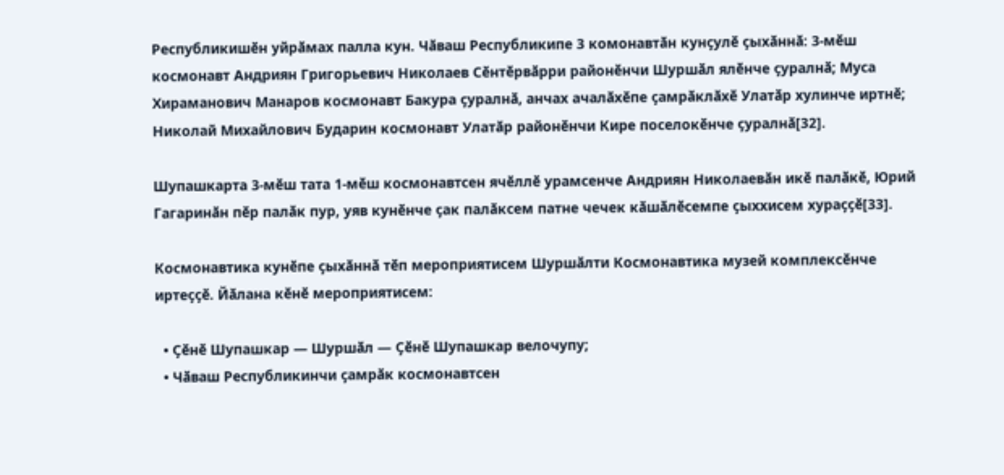Республикишӗн уйрӑмах палла кун. Чӑваш Республикипе 3 комонавтӑн кунҫулӗ ҫыхӑннӑ: 3-мӗш космонавт Андриян Григорьевич Николаев Сӗнтӗрвӑрри районӗнчи Шуршӑл ялӗнче ҫуралнӑ; Муса Хираманович Манаров космонавт Бакура ҫуралнӑ, анчах ачалӑхӗпе ҫамрӑклӑхӗ Улатӑр хулинче иртнӗ; Николай Михайлович Бударин космонавт Улатӑр районӗнчи Кире поселокӗнче ҫуралнӑ[32].

Шупашкарта 3-мӗш тата 1-мӗш космонавтсен ячӗллӗ урамсенче Андриян Николаевӑн икӗ палӑкӗ, Юрий Гагаринӑн пӗр палӑк пур, уяв кунӗнче ҫак палӑксем патне чечек кӑшӑлӗсемпе ҫыххисем хураҫҫӗ[33].

Космонавтика кунӗпе ҫыхӑннӑ тӗп мероприятисем Шуршӑлти Космонавтика музей комплексӗнче иртеҫҫӗ. Йӑлана кӗнӗ мероприятисем:

  • Ҫӗнӗ Шупашкар — Шуршӑл — Ҫӗнӗ Шупашкар велочупу;
  • Чӑваш Республикинчи ҫамрӑк космонавтсен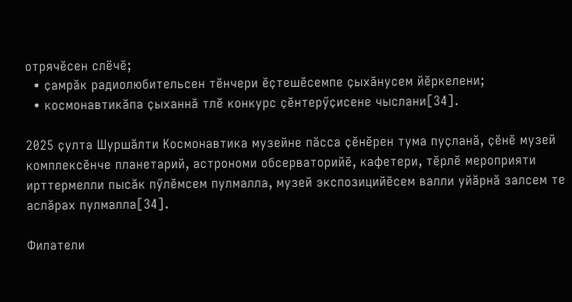отрячӗсен слёчӗ;
  • ҫамрӑк радиолюбительсен тӗнчери ӗҫтешӗсемпе ҫыхӑнусем йӗркелени;
  • космонавтикӑпа ҫыханнӑ тлӗ конкурс ҫӗнтерӳҫисене чыслани[34].

2025 ҫулта Шуршӑлти Космонавтика музейне пӑсса ҫӗнӗрен тума пуҫланӑ, ҫӗнӗ музей комплексӗнче планетарий, астрономи обсерваторийӗ, кафетери, тӗрлӗ мероприяти ирттермелли пысӑк пӳлӗмсем пулмалла, музей экспозицийӗсем валли уйӑрнӑ залсем те аслӑрах пулмалла[34].

Филатели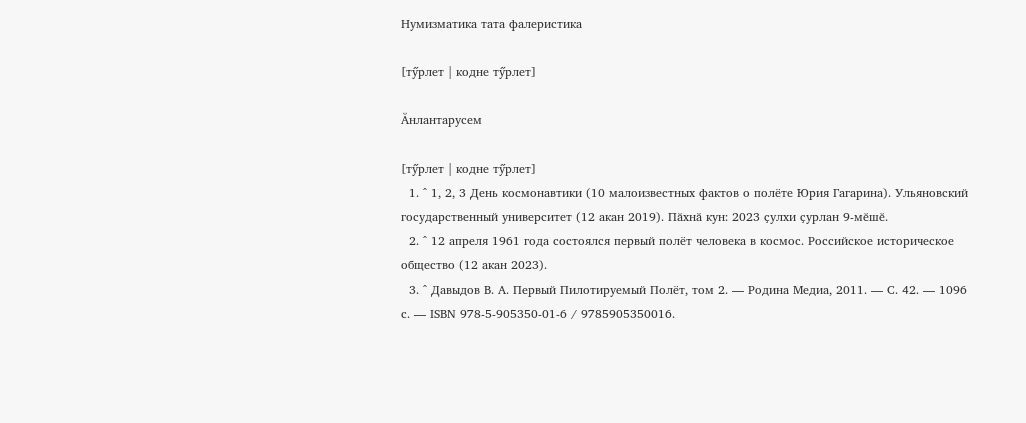Нумизматика тата фалеристика

[тӳрлет | кодне тӳрлет]

Ӑнлантарусем

[тӳрлет | кодне тӳрлет]
  1. ^ 1, 2, 3 День космонавтики (10 малоизвестных фактов о полёте Юрия Гагарина). Ульяновский государственный университет (12 акан 2019). Пӑхнӑ кун: 2023 ҫулхи ҫурлан 9-мӗшӗ.
  2. ^ 12 апреля 1961 года состоялся первый полёт человека в космос. Российское историческое общество (12 акан 2023).
  3. ^ Давыдов В. А. Первый Пилотируемый Полёт, том 2. — Родина Медиа, 2011. — С. 42. — 1096 с. — ISBN 978-5-905350-01-6 / 9785905350016.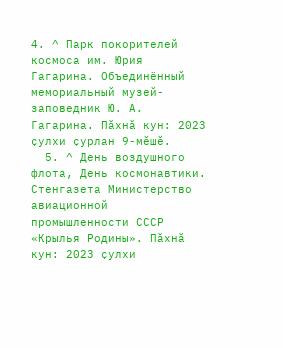4. ^ Парк покорителей космоса им. Юрия Гагарина. Объединённый мемориальный музей-заповедник Ю. А. Гагарина. Пӑхнӑ кун: 2023 ҫулхи ҫурлан 9-мӗшӗ.
  5. ^ День воздушного флота, День космонавтики. Стенгазета Министерство авиационной промышленности СССР «Крылья Родины». Пӑхнӑ кун: 2023 ҫулхи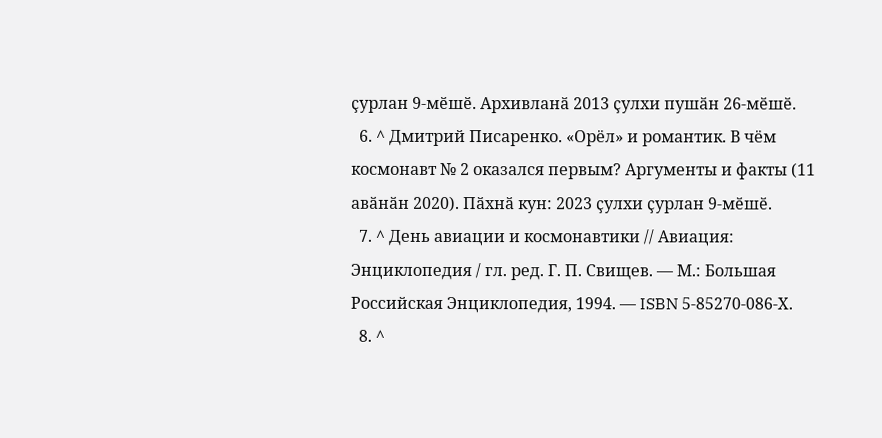ҫурлан 9-мӗшӗ. Архивланӑ 2013 ҫулхи пушӑн 26-мӗшӗ.
  6. ^ Дмитрий Писаренко. «Орёл» и романтик. В чём космонавт № 2 оказался первым? Аргументы и факты (11 авӑнӑн 2020). Пӑхнӑ кун: 2023 ҫулхи ҫурлан 9-мӗшӗ.
  7. ^ День авиации и космонавтики // Авиация: Энциклопедия / гл. ред. Г. П. Свищев. — М.: Большая Российская Энциклопедия, 1994. — ISBN 5-85270-086-Х.
  8. ^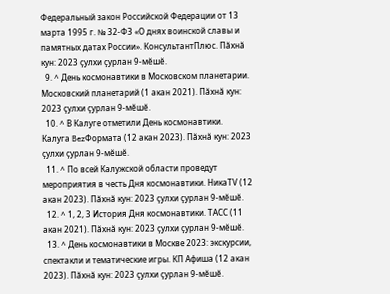Федеральный закон Российской Федерации от 13 марта 1995 г. № 32-ФЗ «О днях воинской славы и памятных датах России». КонсультантПлюс. Пӑхнӑ кун: 2023 ҫулхи ҫурлан 9-мӗшӗ.
  9. ^ День космонавтики в Московском планетарии. Московский планетарий (1 акан 2021). Пӑхнӑ кун: 2023 ҫулхи ҫурлан 9-мӗшӗ.
  10. ^ В Калуге отметили День космонавтики. Калуга BezФормата (12 акан 2023). Пӑхнӑ кун: 2023 ҫулхи ҫурлан 9-мӗшӗ.
  11. ^ По всей Калужской области проведут мероприятия в честь Дня космонавтики. НикаTV (12 акан 2023). Пӑхнӑ кун: 2023 ҫулхи ҫурлан 9-мӗшӗ.
  12. ^ 1, 2, 3 История Дня космонавтики. ТАСС (11 акан 2021). Пӑхнӑ кун: 2023 ҫулхи ҫурлан 9-мӗшӗ.
  13. ^ День космонавтики в Москве 2023: экскурсии, спектакли и тематические игры. КП Афиша (12 акан 2023). Пӑхнӑ кун: 2023 ҫулхи ҫурлан 9-мӗшӗ.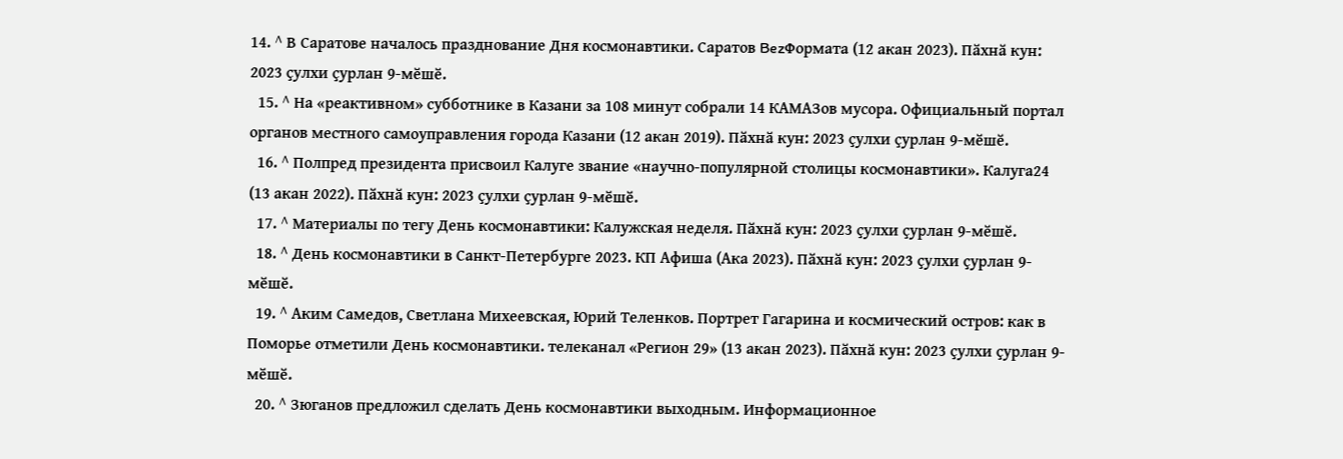14. ^ В Саратове началось празднование Дня космонавтики. Саратов BezФормата (12 акан 2023). Пӑхнӑ кун: 2023 ҫулхи ҫурлан 9-мӗшӗ.
  15. ^ На «реактивном» субботнике в Казани за 108 минут собрали 14 КАМАЗов мусора. Официальный портал органов местного самоуправления города Казани (12 акан 2019). Пӑхнӑ кун: 2023 ҫулхи ҫурлан 9-мӗшӗ.
  16. ^ Полпред президента присвоил Калуге звание «научно-популярной столицы космонавтики». Калуга24 (13 акан 2022). Пӑхнӑ кун: 2023 ҫулхи ҫурлан 9-мӗшӗ.
  17. ^ Материалы по тегу День космонавтики: Калужская неделя. Пӑхнӑ кун: 2023 ҫулхи ҫурлан 9-мӗшӗ.
  18. ^ День космонавтики в Санкт-Петербурге 2023. КП Афиша (Ака 2023). Пӑхнӑ кун: 2023 ҫулхи ҫурлан 9-мӗшӗ.
  19. ^ Аким Самедов, Светлана Михеевская, Юрий Теленков. Портрет Гагарина и космический остров: как в Поморье отметили День космонавтики. телеканал «Регион 29» (13 акан 2023). Пӑхнӑ кун: 2023 ҫулхи ҫурлан 9-мӗшӗ.
  20. ^ Зюганов предложил сделать День космонавтики выходным. Информационное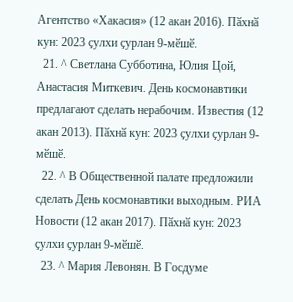Агентство «Хакасия» (12 акан 2016). Пӑхнӑ кун: 2023 ҫулхи ҫурлан 9-мӗшӗ.
  21. ^ Светлана Субботина, Юлия Цой, Анастасия Миткевич. День космонавтики предлагают сделать нерабочим. Известия (12 акан 2013). Пӑхнӑ кун: 2023 ҫулхи ҫурлан 9-мӗшӗ.
  22. ^ В Общественной палате предложили сделать День космонавтики выходным. РИА Новости (12 акан 2017). Пӑхнӑ кун: 2023 ҫулхи ҫурлан 9-мӗшӗ.
  23. ^ Мария Левонян. В Госдуме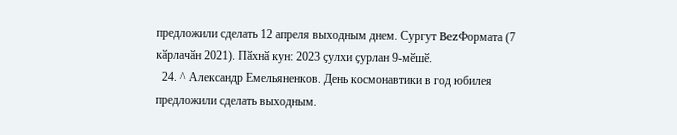предложили сделать 12 апреля выходным днем. Сургут BezФормата (7 кӑрлачӑн 2021). Пӑхнӑ кун: 2023 ҫулхи ҫурлан 9-мӗшӗ.
  24. ^ Александр Емельяненков. День космонавтики в год юбилея предложили сделать выходным.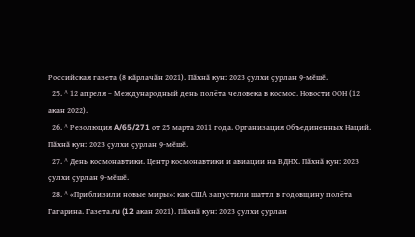Российская газета (8 кӑрлачӑн 2021). Пӑхнӑ кун: 2023 ҫулхи ҫурлан 9-мӗшӗ.
  25. ^ 12 апреля – Международный день полёта человека в космос. Новости ООН (12 акан 2022).
  26. ^ Резолюция A/65/271 от 25 марта 2011 года. Организация Объединенных Наций. Пӑхнӑ кун: 2023 ҫулхи ҫурлан 9-мӗшӗ.
  27. ^ День космонавтики. Центр космонавтики и авиации на ВДНХ. Пӑхнӑ кун: 2023 ҫулхи ҫурлан 9-мӗшӗ.
  28. ^ «Приблизили новые миры»: как США запустили шаттл в годовщину полёта Гагарина. Газета.ru (12 акан 2021). Пӑхнӑ кун: 2023 ҫулхи ҫурлан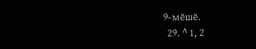9-мӗшӗ.
  29. ^ 1, 2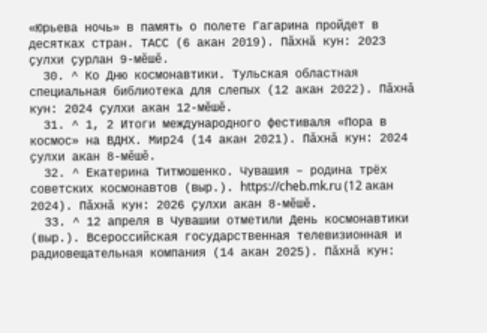«Юрьева ночь» в память о полете Гагарина пройдет в десятках стран. ТАСС (6 акан 2019). Пӑхнӑ кун: 2023 ҫулхи ҫурлан 9-мӗшӗ.
  30. ^ Ко Дню космонавтики. Тульская областная специальная библиотека для слепых (12 акан 2022). Пӑхнӑ кун: 2024 ҫулхи акан 12-мӗшӗ.
  31. ^ 1, 2 Итоги международного фестиваля «Пора в космос» на ВДНХ. Мир24 (14 акан 2021). Пӑхнӑ кун: 2024 ҫулхи акан 8-мӗшӗ.
  32. ^ Екатерина Титмошенко. Чувашия – родина трёх советских космонавтов (выр.). https://cheb.mk.ru (12 акан 2024). Пӑхнӑ кун: 2026 ҫулхи акан 8-мӗшӗ.
  33. ^ 12 апреля в Чувашии отметили День космонавтики (выр.). Всероссийская государственная телевизионная и радиовещательная компания (14 акан 2025). Пӑхнӑ кун: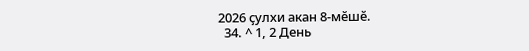2026 ҫулхи акан 8-мӗшӗ.
  34. ^ 1, 2 День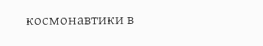космонавтики в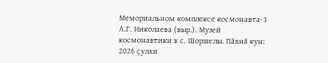Мемориальном комплексе космонавта-3 А.Г. Николаева (выр.). Музей космонавтики в с. Шоршелы. Пӑхнӑ кун: 2026 ҫулхи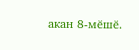акан 8-мӗшӗ.